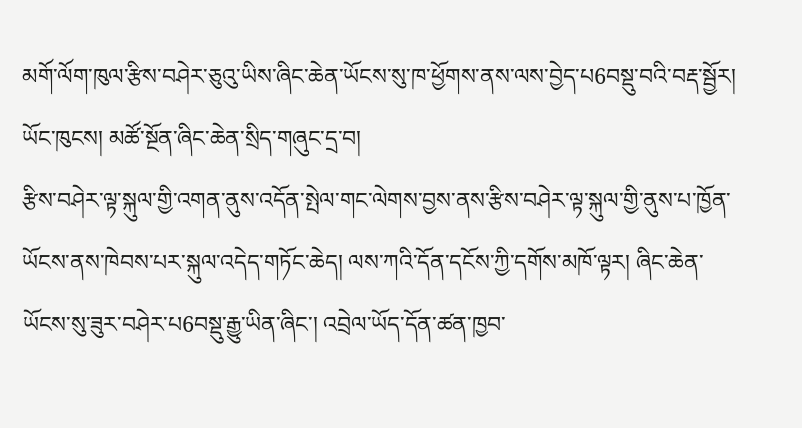མགོ་ལོག་ཁུལ་རྩིས་བཤེར་ཅུའུ་ཡིས་ཞིང་ཆེན་ཡོངས་སུ་ཁ་ཕྱོགས་ནས་ལས་བྱེད་པ6བསྡུ་བའི་བརྡ་སྦྱོར།
ཡོང་ཁུངས། མཚོ་སྔོན་ཞིང་ཆེན་སྲིད་གཞུང་དྲ་བ།
རྩིས་བཤེར་ལྟ་སྐུལ་གྱི་འགན་ནུས་འདོན་སྤེལ་གང་ལེགས་བྱས་ནས་རྩིས་བཤེར་ལྟ་སྐུལ་གྱི་ནུས་པ་ཁྱོན་ཡོངས་ནས་ཁེབས་པར་སྐུལ་འདེད་གཏོང་ཆེད། ལས་ཀའི་དོན་དངོས་ཀྱི་དགོས་མཁོ་ལྟར། ཞིང་ཆེན་ཡོངས་སུ་ཟུར་བཤེར་པ6བསྡུ་རྒྱུ་ཡིན་ཞིང་། འབྲེལ་ཡོད་དོན་ཚན་ཁྱབ་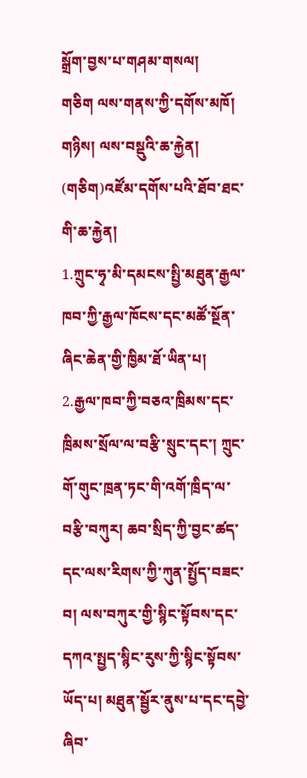སྒྲོག་བྱས་པ་གཤམ་གསལ།
གཅིག ལས་གནས་ཀྱི་དགོས་མཁོ།
གཉིས། ལས་བསྡུའི་ཆ་རྐྱེན།
(གཅིག)འཛོམ་དགོས་པའི་ཐོབ་ཐང་གི་ཆ་རྐྱེན།
1.ཀྲུང་ཧྭ་མི་དམངས་སྤྱི་མཐུན་རྒྱལ་ཁབ་ཀྱི་རྒྱལ་ཁོངས་དང་མཚོ་སྔོན་ཞིང་ཆེན་གྱི་ཁྱིམ་ཐོ་ཡིན་པ།
2.རྒྱལ་ཁབ་ཀྱི་བཅའ་ཁྲིམས་དང་ཁྲིམས་སྲོལ་ལ་བརྩི་སྲུང་དང་། ཀྲུང་གོ་གུང་ཁྲན་ཏང་གི་འགོ་ཁྲིད་ལ་བརྩི་བཀུར། ཆབ་སྲིད་ཀྱི་བྱང་ཚད་དང་ལས་རིགས་ཀྱི་ཀུན་སྤྱོད་བཟང་བ། ལས་བཀུར་གྱི་སྙིང་སྟོབས་དང་དཀའ་སྤྱད་སྙིང་རུས་ཀྱི་སྙིང་སྟོབས་ཡོད་པ། མཐུན་སྦྱོར་ནུས་པ་དང་དབྱེ་ཞིབ་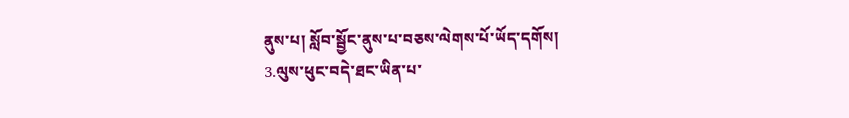ནུས་པ། སློབ་སྦྱོང་ནུས་པ་བཅས་ལེགས་པོ་ཡོད་དགོས།
3.ལུས་ཕུང་བདེ་ཐང་ཡིན་པ་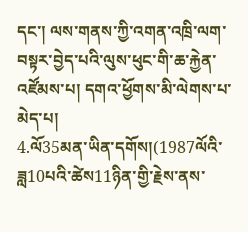དང་། ལས་གནས་ཀྱི་འགན་འཁྲི་ལག་བསྟར་བྱེད་པའི་ལུས་ཕུང་གི་ཆ་རྐྱེན་འཛོམས་པ། དགའ་ཕྱོགས་མི་ལེགས་པ་མེད་པ།
4.ལོ35མན་ཡིན་དགོས།(1987ལོའི་ཟླ10པའི་ཚེས11ཉིན་གྱི་རྗེས་ནས་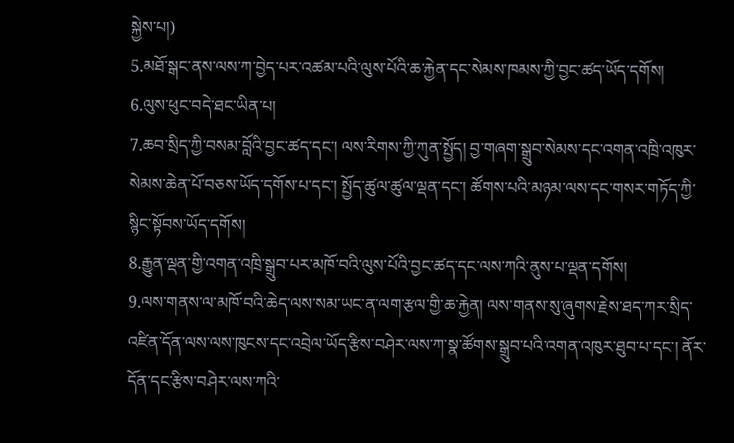སྐྱེས་པ།)
5.མཐོ་སྒང་ནས་ལས་ཀ་བྱེད་པར་འཚམ་པའི་ལུས་པོའི་ཆ་རྐྱེན་དང་སེམས་ཁམས་ཀྱི་བྱང་ཚད་ཡོད་དགོས།
6.ལུས་ཕུང་བདེ་ཐང་ཡིན་པ།
7.ཆབ་སྲིད་ཀྱི་བསམ་བློའི་བྱང་ཚད་དང་། ལས་རིགས་ཀྱི་ཀུན་སྤྱོད། བྱ་གཞག་སྒྲུབ་སེམས་དང་འགན་འཁྲི་འཁུར་སེམས་ཆེན་པོ་བཅས་ཡོད་དགོས་པ་དང་། སྤྱོད་ཚུལ་ཚུལ་ལྡན་དང་། ཚོགས་པའི་མཉམ་ལས་དང་གསར་གཏོད་ཀྱི་སྙིང་སྟོབས་ཡོད་དགོས།
8.རྒྱུན་ལྡན་གྱི་འགན་འཁྲི་སྒྲུབ་པར་མཁོ་བའི་ལུས་པོའི་བྱང་ཚད་དང་ལས་ཀའི་ནུས་པ་ལྡན་དགོས།
9.ལས་གནས་ལ་མཁོ་བའི་ཆེད་ལས་སམ་ཡང་ན་ལག་རྩལ་གྱི་ཆ་རྐྱེན། ལས་གནས་སུ་ཞུགས་རྗེས་ཐད་ཀར་སྲིད་འཛིན་དོན་ལས་ལས་ཁུངས་དང་འབྲེལ་ཡོད་རྩིས་བཤེར་ལས་ཀ་སྣ་ཚོགས་སྒྲུབ་པའི་འགན་འཁུར་ཐུབ་པ་དང་། ནོར་དོན་དང་རྩིས་བཤེར་ལས་ཀའི་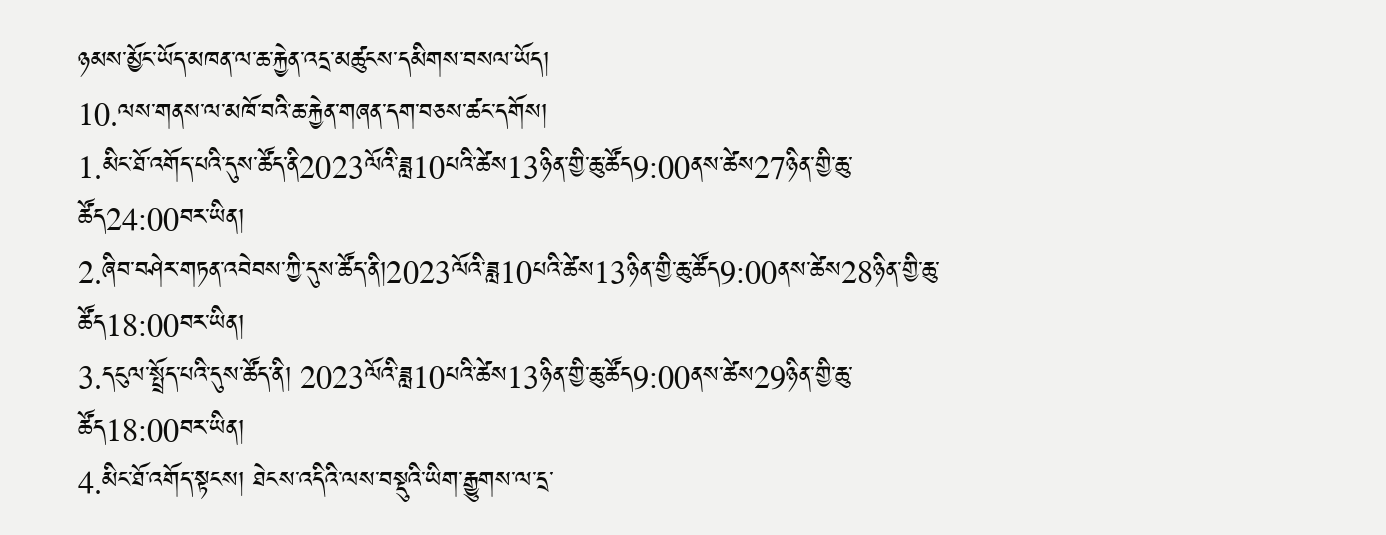ཉམས་མྱོང་ཡོད་མཁན་ལ་ཆ་རྐྱེན་འདྲ་མཚུངས་དམིགས་བསལ་ཡོད།
10.ལས་གནས་ལ་མཁོ་བའི་ཆ་རྐྱེན་གཞན་དག་བཅས་ཚང་དགོས།
1.མིང་ཐོ་འགོད་པའི་དུས་ཚོད་ནི2023ལོའི་ཟླ10པའི་ཚེས13ཉིན་གྱི་ཆུ་ཚོད9:00ནས་ཚེས27ཉིན་གྱི་ཆུ་ཚོད24:00བར་ཡིན།
2.ཞིབ་བཤེར་གཏན་འབེབས་ཀྱི་དུས་ཚོད་ནི།2023ལོའི་ཟླ10པའི་ཚེས13ཉིན་གྱི་ཆུ་ཚོད9:00ནས་ཚེས28ཉིན་གྱི་ཆུ་ཚོད18:00བར་ཡིན།
3.དངུལ་སྤྲོད་པའི་དུས་ཚོད་ནི། 2023ལོའི་ཟླ10པའི་ཚེས13ཉིན་གྱི་ཆུ་ཚོད9:00ནས་ཚེས29ཉིན་གྱི་ཆུ་ཚོད18:00བར་ཡིན།
4.མིང་ཐོ་འགོད་སྟངས། ཐེངས་འདིའི་ལས་བསྡུའི་ཡིག་རྒྱུགས་ལ་དྲ་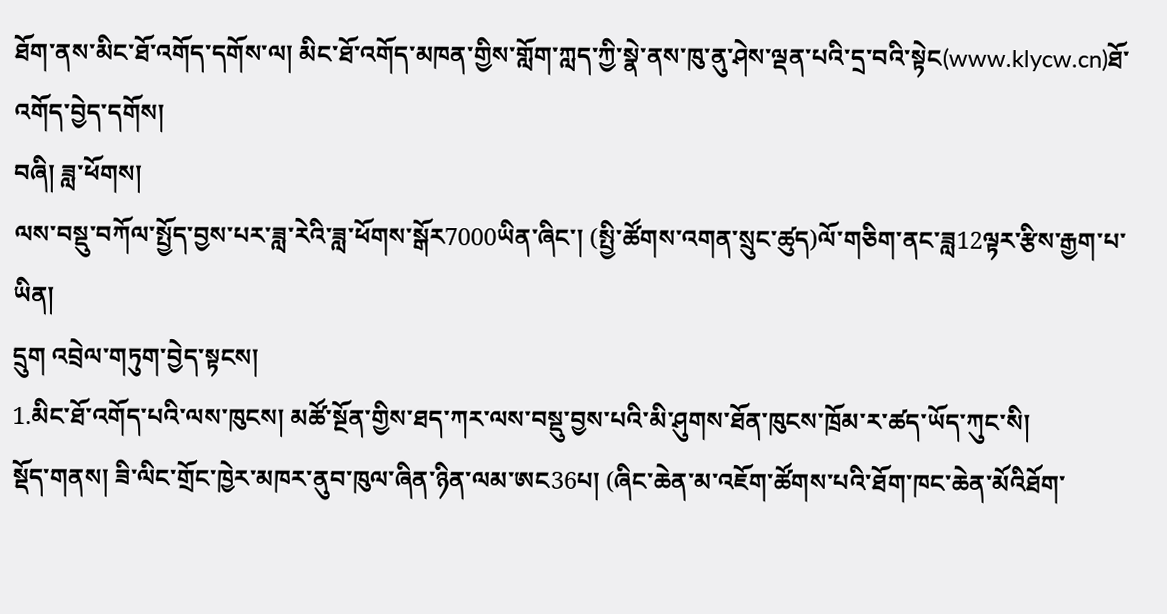ཐོག་ནས་མིང་ཐོ་འགོད་དགོས་ལ། མིང་ཐོ་འགོད་མཁན་གྱིས་གློག་ཀླད་ཀྱི་སྣེ་ནས་ཁུ་ནུ་ཤེས་ལྡན་པའི་དྲ་བའི་སྟེང(www.klycw.cn)ཐོ་འགོད་བྱེད་དགོས།
བཞི། ཟླ་ཕོགས།
ལས་བསྡུ་བཀོལ་སྤྱོད་བྱས་པར་ཟླ་རེའི་ཟླ་ཕོགས་སྒོར7000ཡིན་ཞིང་། (སྤྱི་ཚོགས་འགན་སྲུང་ཚུད)ལོ་གཅིག་ནང་ཟླ12ལྟར་རྩིས་རྒྱག་པ་ཡིན།
དྲུག འབྲེལ་གཏུག་བྱེད་སྟངས།
1.མིང་ཐོ་འགོད་པའི་ལས་ཁུངས། མཚོ་སྔོན་གྱིས་ཐད་ཀར་ལས་བསྡུ་བྱས་པའི་མི་ཤུགས་ཐོན་ཁུངས་ཁྲོམ་ར་ཚད་ཡོད་ཀུང་སི།
སྡོད་གནས། ཟི་ལིང་གྲོང་ཁྱེར་མཁར་ནུབ་ཁུལ་ཞིན་ཉིན་ལམ་ཨང36པ། (ཞིང་ཆེན་མ་འཇོག་ཚོགས་པའི་ཐོག་ཁང་ཆེན་མོའིཐོག་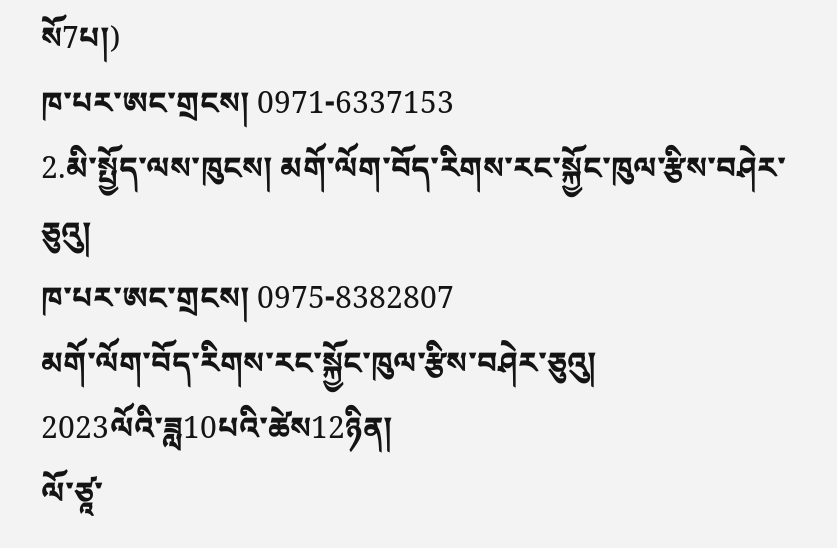སོ7པ།)
ཁ་པར་ཨང་གྲངས། 0971-6337153
2.མི་སྤྱོད་ལས་ཁུངས། མགོ་ལོག་བོད་རིགས་རང་སྐྱོང་ཁུལ་རྩིས་བཤེར་ཅུའུ།
ཁ་པར་ཨང་གྲངས། 0975-8382807
མགོ་ལོག་བོད་རིགས་རང་སྐྱོང་ཁུལ་རྩིས་བཤེར་ཅུའུ།
2023ལོའི་ཟླ10པའི་ཚེས12ཉིན།
ལོ་ཙཱ་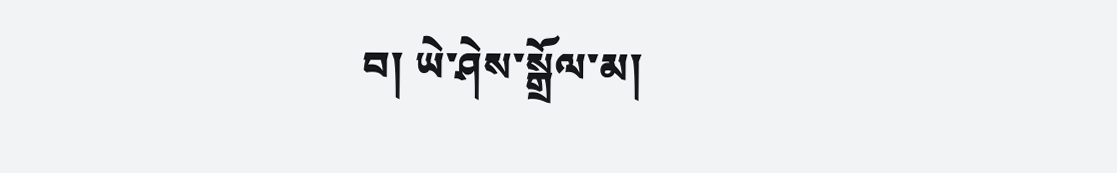བ། ཡེ་ཤེས་སྒྲོལ་མ།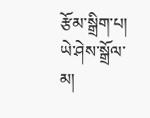རྩོམ་སྒྲིག་པ། ཡེ་ཤེས་སྒྲོལ་མ།